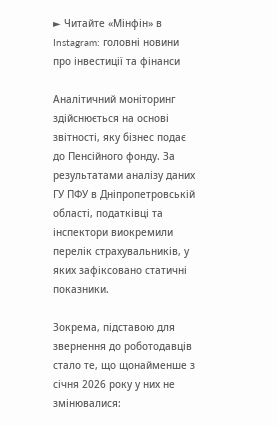► Читайте «Мінфін» в Instagram: головні новини про інвестиції та фінанси

Аналітичний моніторинг здійснюється на основі звітності, яку бізнес подає до Пенсійного фонду. За результатами аналізу даних ГУ ПФУ в Дніпропетровській області, податківці та інспектори виокремили перелік страхувальників, у яких зафіксовано статичні показники.

Зокрема, підставою для звернення до роботодавців стало те, що щонайменше з січня 2026 року у них не змінювалися: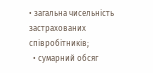• загальна чисельність застрахованих співробітників;
  • сумарний обсяг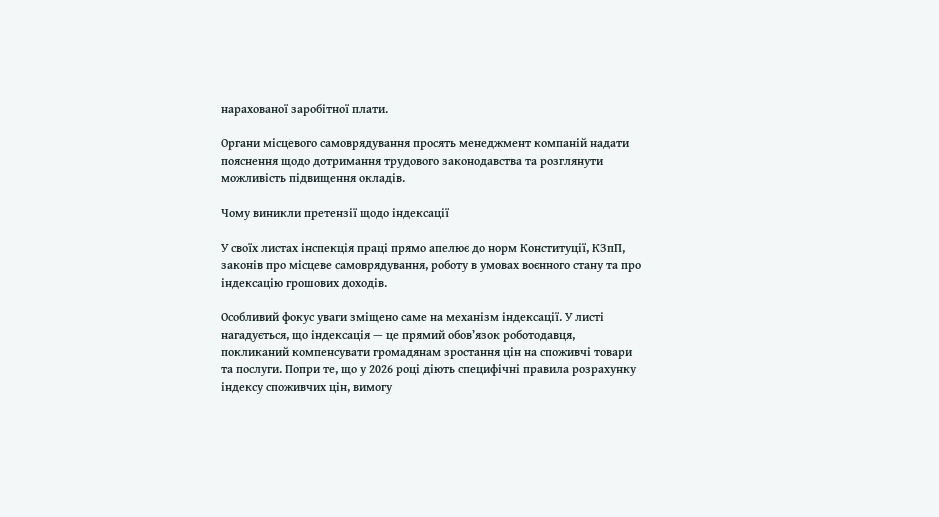нарахованої заробітної плати.

Органи місцевого самоврядування просять менеджмент компаній надати пояснення щодо дотримання трудового законодавства та розглянути можливість підвищення окладів.

Чому виникли претензії щодо індексації

У своїх листах інспекція праці прямо апелює до норм Конституції, КЗпП, законів про місцеве самоврядування, роботу в умовах воєнного стану та про індексацію грошових доходів.

Особливий фокус уваги зміщено саме на механізм індексації. У листі нагадується, що індексація — це прямий обов’язок роботодавця, покликаний компенсувати громадянам зростання цін на споживчі товари та послуги. Попри те, що у 2026 році діють специфічні правила розрахунку індексу споживчих цін, вимогу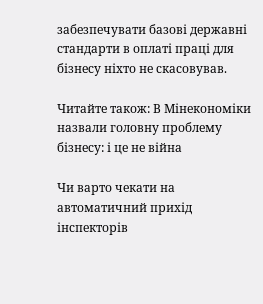забезпечувати базові державні стандарти в оплаті праці для бізнесу ніхто не скасовував.

Читайте також: В Мінекономіки назвали головну проблему бізнесу: і це не війна

Чи варто чекати на автоматичний прихід інспекторів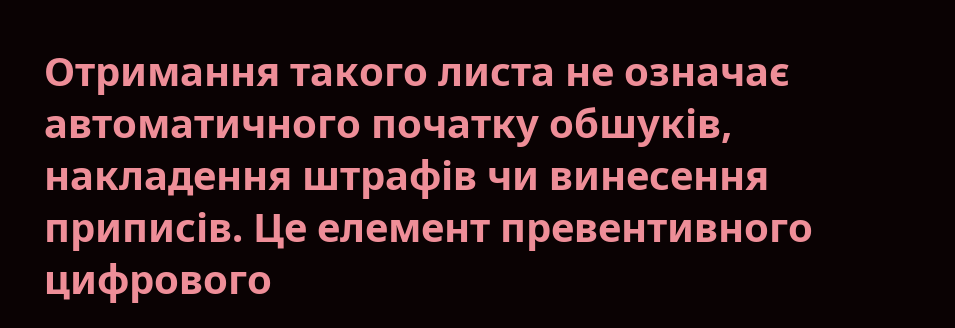Отримання такого листа не означає автоматичного початку обшуків, накладення штрафів чи винесення приписів. Це елемент превентивного цифрового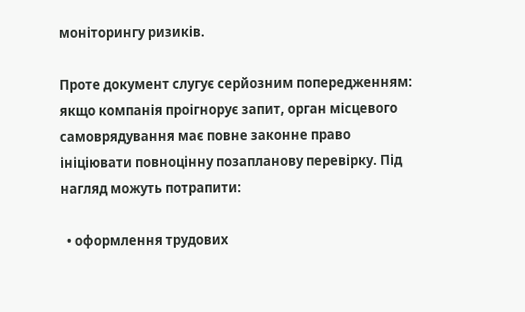моніторингу ризиків.

Проте документ слугує серйозним попередженням: якщо компанія проігнорує запит, орган місцевого самоврядування має повне законне право ініціювати повноцінну позапланову перевірку. Під нагляд можуть потрапити:

  • оформлення трудових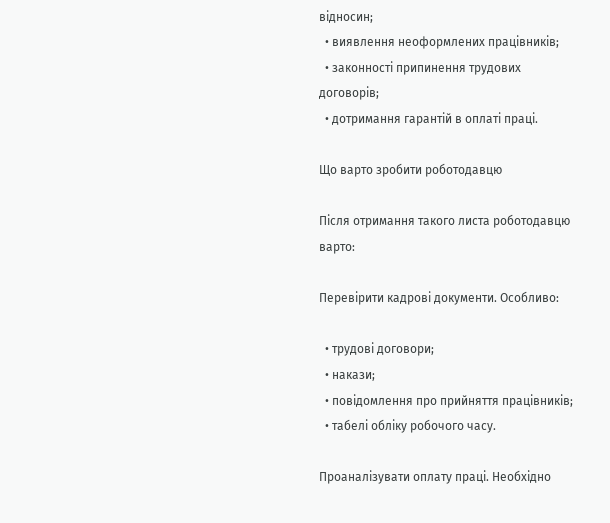відносин;
  • виявлення неоформлених працівників;
  • законності припинення трудових договорів;
  • дотримання гарантій в оплаті праці.

Що варто зробити роботодавцю

Після отримання такого листа роботодавцю варто:

Перевірити кадрові документи. Особливо:

  • трудові договори;
  • накази;
  • повідомлення про прийняття працівників;
  • табелі обліку робочого часу.

Проаналізувати оплату праці. Необхідно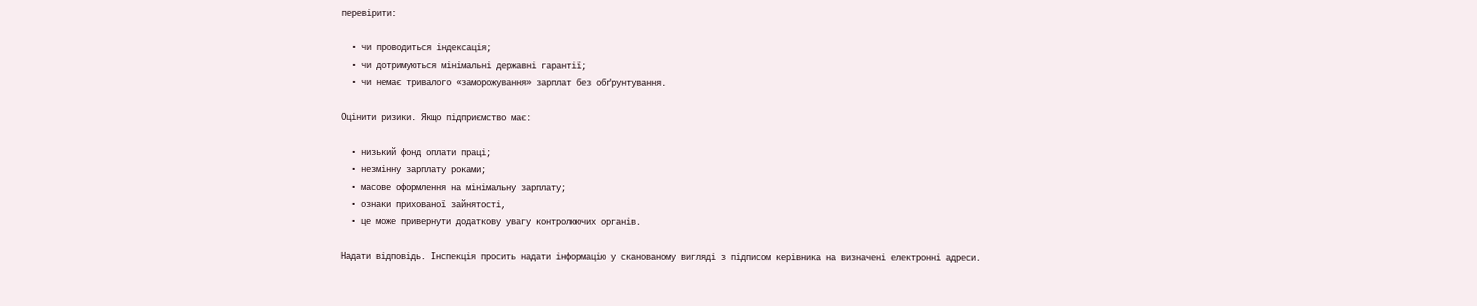перевірити:

  • чи проводиться індексація;
  • чи дотримуються мінімальні державні гарантії;
  • чи немає тривалого «заморожування» зарплат без обґрунтування.

Оцінити ризики. Якщо підприємство має:

  • низький фонд оплати праці;
  • незмінну зарплату роками;
  • масове оформлення на мінімальну зарплату;
  • ознаки прихованої зайнятості,
  • це може привернути додаткову увагу контролюючих органів.

Надати відповідь. Інспекція просить надати інформацію у сканованому вигляді з підписом керівника на визначені електронні адреси.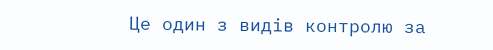Це один з видів контролю за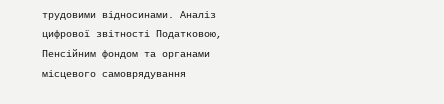трудовими відносинами. Аналіз цифрової звітності Податковою, Пенсійним фондом та органами місцевого самоврядування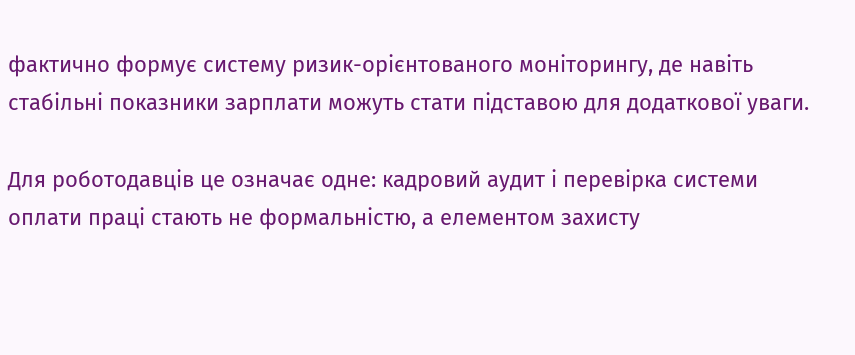фактично формує систему ризик-орієнтованого моніторингу, де навіть стабільні показники зарплати можуть стати підставою для додаткової уваги.

Для роботодавців це означає одне: кадровий аудит і перевірка системи оплати праці стають не формальністю, а елементом захисту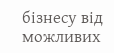бізнесу від можливих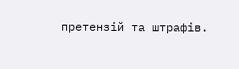претензій та штрафів.